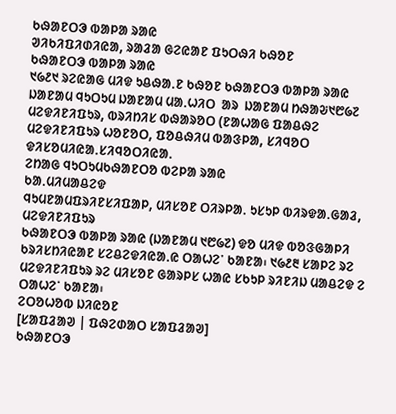ᱠᱷᱟᱱᱛᱳ ᱵᱟᱞᱟ ᱨᱟᱭ
ᱣᱤᱠᱤᱯᱤᱰᱤᱭᱟ, ᱨᱟᱲᱟ ᱜᱮᱭᱟᱱ ᱯᱩᱛᱷᱤ ᱠᱷᱚᱱ
ᱠᱷᱟᱱᱛᱳ ᱵᱟᱞᱟ ᱨᱟᱭ
᱑᱙᱒᱑ ᱨᱮᱭᱟᱜ ᱢᱤᱫ ᱩᱪᱷᱟᱹᱱ ᱠᱷᱚᱱ ᱠᱷᱟᱱᱛᱳ ᱵᱟᱞᱟ ᱨᱟᱭ
ᱡᱟᱱᱟᱢ ᱧᱩᱛᱩᱢ ᱡᱟᱱᱟᱢ ᱢᱟᱹᱦᱤᱛ  ᱟᱨ  ᱡᱟᱱᱟᱢ ᱴᱷᱟᱶ᱑᱘᱙᱗
ᱢᱮᱫᱤᱱᱤᱯᱩᱨ, ᱵᱨᱤᱴᱤᱥ ᱵᱷᱟᱨᱚᱛ (ᱱᱟᱦᱟᱜ ᱯᱟᱪᱷᱮ ᱢᱮᱫᱤᱱᱤᱯᱩᱨ ᱦᱚᱱᱚᱛ, ᱯᱚᱪᱷᱤᱢ ᱵᱟᱝᱞᱟ, ᱥᱤᱧᱚᱛ
ᱫᱤᱥᱚᱢᱤᱭᱟᱹᱥᱤᱧᱚᱛᱤᱭᱟᱹ
ᱮᱴᱟᱜ ᱧᱩᱛᱩᱢᱠᱷᱟᱱᱛᱚ ᱵᱮᱞᱟ ᱨᱟᱭ
ᱠᱟᱹᱢᱤᱢᱟᱪᱮᱫ
ᱧᱩᱢᱱᱟᱢᱯᱨᱤᱱᱥᱤᱯᱟᱞ, ᱢᱤᱥᱚᱱ ᱛᱤᱨᱞᱟᱹ ᱩᱥᱩᱞ ᱵᱤᱨᱫᱟᱹᱜᱟᱲ, ᱢᱮᱫᱤᱱᱤᱯᱩᱨ
ᱠᱷᱟᱱᱛᱳ ᱵᱟᱞᱟ ᱨᱟᱭ (ᱡᱟᱱᱟᱢ ᱑᱘᱙᱗) ᱫᱚ ᱢᱤᱫ ᱵᱚᱝᱜᱟᱞᱤ ᱠᱨᱤᱥᱴᱤᱭᱟᱱ ᱥᱮᱪᱮᱫᱤᱭᱟᱹᱭ ᱛᱟᱦᱮᱸ ᱠᱟᱱᱟ᱾ ᱑᱙᱒᱓ ᱥᱟᱞᱮ ᱨᱮ ᱢᱮᱫᱤᱱᱤᱯᱩᱨ ᱨᱮ ᱢᱤᱥᱚᱱ ᱜᱟᱨᱞᱥ ᱦᱟᱭ ᱥᱠᱩᱞ ᱨᱤᱱᱤᱡ ᱢᱟᱪᱮᱫ ᱮ ᱛᱟᱦᱮᱸ ᱠᱟᱱᱟ᱾
ᱮᱛᱚᱦᱚᱵ ᱡᱤᱭᱚᱱ
[ᱥᱟᱯᱲᱟᱣ | ᱯᱷᱮᱰᱟᱛ ᱥᱟᱯᱲᱟᱣ]
ᱠᱷᱟᱱᱛᱳ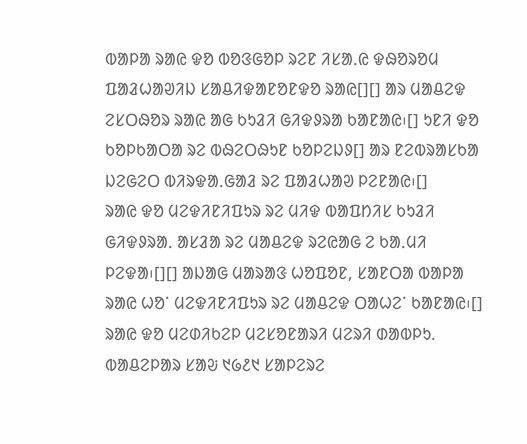ᱵᱟᱞᱟ ᱨᱟᱭ ᱫᱚ ᱵᱚᱝᱜᱚᱞ ᱨᱮᱱ ᱤᱥᱟᱹᱭ ᱫᱷᱚᱨᱚᱢ ᱯᱟᱲᱦᱟᱣᱤᱡ ᱥᱟᱪᱤᱫᱟᱱᱚᱱᱫᱚ ᱨᱟᱭ[][] ᱟᱨ ᱢᱟᱪᱮᱫ ᱮᱥᱛᱷᱚᱨ ᱨᱟᱭ ᱟᱜ ᱠᱩᱲᱤ ᱜᱤᱫᱽᱨᱟ ᱠᱟᱱᱟᱭ᱾[] ᱩᱱᱤ ᱫᱚ ᱠᱚᱞᱠᱟᱛᱟ ᱨᱮ ᱵᱷᱮᱛᱷᱩᱱ ᱠᱚᱞᱮᱡᱽ[] ᱟᱨ ᱱᱮᱵᱨᱟᱥᱠᱟ ᱡᱮᱜᱮᱛ ᱵᱤᱨᱫᱟᱹᱜᱟᱲ ᱨᱮ ᱯᱟᱲᱦᱟᱣ ᱞᱮᱱᱟᱭ᱾[]
ᱨᱟᱭ ᱫᱚ ᱢᱮᱫᱤᱱᱤᱯᱩᱨ ᱨᱮ ᱢᱤᱫ ᱵᱟᱯᱴᱤᱥ ᱠᱩᱲᱤ ᱜᱤᱫᱽᱨᱟᱹ ᱟᱥᱲᱟ ᱨᱮ ᱢᱟᱪᱮᱫ ᱨᱮᱭᱟᱜ ᱮ ᱠᱟᱹᱢᱤ ᱞᱮᱫᱟ᱾[][] ᱟᱡᱟᱜ ᱢᱟᱨᱟᱝ ᱦᱚᱯᱚᱱ, ᱥᱟᱱᱛᱟ ᱵᱟᱞᱟ ᱨᱟᱭ ᱦᱚᱸ ᱢᱮᱫᱤᱱᱤᱯᱩᱨ ᱨᱮ ᱢᱟᱪᱮᱫ ᱛᱟᱦᱮᱸ ᱠᱟᱱᱟᱭ᱾[]
ᱨᱟᱭ ᱫᱚ ᱢᱮᱰᱤᱠᱮᱞ ᱢᱮᱥᱚᱱᱟᱨᱤ ᱢᱮᱨᱤ ᱰᱟᱵᱞᱩ. ᱵᱟᱪᱮᱞᱟᱨ ᱥᱟᱶ ᱑᱙᱒᱑ ᱥᱟᱞᱮᱨᱮ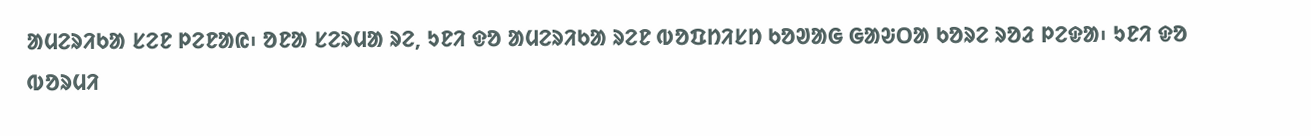ᱟᱢᱮᱨᱤᱠᱟ ᱥᱮᱱ ᱞᱮᱱᱟᱭ᱾ ᱚᱱᱟ ᱥᱮᱨᱢᱟ ᱨᱮ, ᱩᱱᱤ ᱫᱚ ᱟᱢᱮᱨᱤᱠᱟ ᱨᱮᱱ ᱵᱚᱯᱴᱤᱥᱴ ᱠᱚᱣᱟᱜ ᱜᱟᱶᱛᱟ ᱠᱚᱨᱮ ᱨᱚᱲ ᱞᱮᱫᱟ᱾ ᱩᱱᱤ ᱫᱚ ᱵᱚᱨᱢᱤ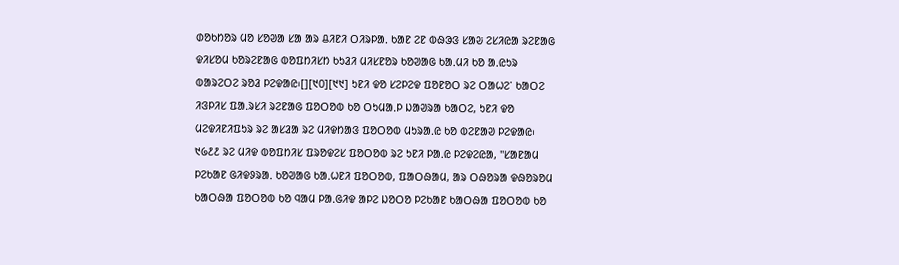ᱰᱚᱠᱴᱚᱨ ᱢᱚ ᱥᱚᱣᱟ ᱥᱟ ᱟᱨ ᱪᱤᱱᱤ ᱛᱤᱨᱞᱟᱹ ᱠᱟᱱ ᱮᱱ ᱵᱷᱳᱝ ᱥᱟᱶ ᱮᱥᱤᱭᱟ ᱨᱮᱱᱟᱜ ᱫᱤᱥᱚᱢ ᱠᱚᱨᱮᱱᱟᱜ ᱵᱚᱯᱴᱤᱥᱴ ᱠᱩᱲᱤ ᱢᱤᱥᱱᱚᱨ ᱠᱚᱣᱟᱜ ᱠᱟᱹᱢᱤ ᱠᱚ ᱟᱹᱭᱩᱨ ᱵᱟᱨᱮᱛᱮ ᱨᱚᱲ ᱞᱮᱫᱟᱭ᱾[][᱑᱐][᱑᱑] ᱩᱱᱤ ᱫᱚ ᱥᱮᱞᱮᱫ ᱯᱚᱱᱚᱛ ᱨᱮ ᱛᱟᱦᱮᱸ ᱠᱟᱛᱮ ᱤᱝᱞᱤᱥ ᱯᱟᱹᱨᱥᱤ ᱨᱮᱱᱟᱜ ᱯᱚᱛᱚᱵ ᱠᱚ ᱛᱩᱢᱟᱹᱞ ᱡᱟᱣᱨᱟ ᱠᱟᱛᱮ, ᱩᱱᱤ ᱫᱚ ᱢᱮᱫᱤᱱᱤᱯᱩᱨ ᱨᱮ ᱟᱥᱲᱟ ᱨᱮ ᱢᱤᱫᱴᱟᱝ ᱯᱚᱛᱚᱵ ᱢᱩᱨᱟᱹᱭ ᱠᱚ ᱵᱮᱱᱟᱣ ᱞᱮᱫᱟᱭ᱾ ᱑᱙᱒᱒ ᱨᱮ ᱢᱤᱫ ᱵᱚᱯᱴᱤᱥ ᱯᱨᱚᱫᱮᱥ ᱯᱚᱛᱚᱵ ᱨᱮ ᱩᱱᱤ ᱞᱟᱹᱭ ᱞᱮᱫᱮᱭᱟ, "ᱥᱟᱱᱟᱢ ᱞᱮᱠᱟᱱ ᱜᱤᱫᱽᱨᱟᱹ ᱠᱚᱣᱟᱜ ᱠᱟᱹᱦᱱᱤ ᱯᱚᱛᱚᱵ, ᱯᱟᱛᱷᱟᱢ, ᱟᱨ ᱛᱷᱚᱨᱟ ᱫᱷᱚᱨᱚᱢ ᱠᱟᱛᱷᱟ ᱯᱚᱛᱚᱵ ᱠᱚ ᱧᱟᱢ ᱞᱟᱹᱜᱤᱫ ᱟᱞᱮ ᱡᱚᱛᱚ ᱞᱮᱠᱟᱱ ᱠᱟᱛᱷᱟ ᱯᱚᱛᱚᱵ ᱠᱚ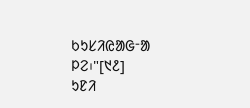ᱠᱩᱥᱤᱭᱟᱜᱼᱟ ᱞᱮ᱾"[᱑᱒]
ᱩᱱᱤ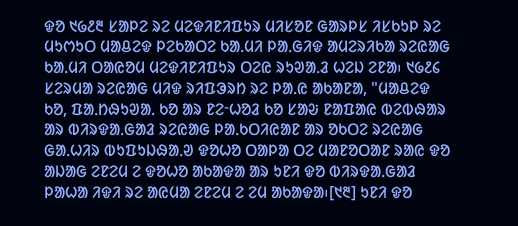ᱫᱚ ᱑᱙᱒᱓ ᱥᱟᱞᱮ ᱨᱮ ᱢᱮᱫᱤᱱᱤᱯᱩᱨ ᱢᱤᱥᱚᱱ ᱜᱟᱨᱞᱥ ᱤᱥᱠᱩᱞ ᱨᱮ ᱢᱩᱬᱩᱛ ᱢᱟᱪᱮᱫ ᱞᱮᱠᱟᱛᱮ ᱠᱟᱹᱢᱤ ᱞᱟᱹᱜᱤᱫ ᱟᱢᱮᱨᱤᱠᱟ ᱨᱮᱭᱟᱜ ᱠᱟᱹᱢᱤ ᱛᱟᱭᱚᱢ ᱢᱮᱫᱤᱱᱤᱯᱩᱨ ᱛᱮᱭ ᱨᱩᱣᱟᱹᱲ ᱦᱮᱡ ᱮᱱᱟ᱾ ᱑᱙᱒᱔ ᱥᱮᱨᱢᱟ ᱨᱮᱭᱟᱜ ᱢᱤᱫ ᱨᱤᱯᱳᱨᱴ ᱨᱮ ᱞᱟᱹᱭ ᱟᱠᱟᱱᱟ, "ᱢᱟᱪᱮᱫ ᱠᱚ, ᱯᱟᱹᱴᱷᱩᱣᱟᱹ ᱠᱚ ᱟᱨ ᱱᱮᱼᱦᱚᱲ ᱠᱚ ᱥᱟᱶ ᱱᱟᱯᱟᱭ ᱵᱮᱵᱷᱟᱨ ᱟᱨ ᱵᱤᱨᱫᱟᱹᱜᱟᱲ ᱨᱮᱭᱟᱜ ᱞᱟᱹᱠᱛᱤᱭᱟᱱ ᱟᱨ ᱚᱠᱛᱮ ᱨᱮᱭᱟᱜ ᱜᱟᱹᱦᱤᱨ ᱵᱩᱯᱩᱡᱷᱟᱹᱣ ᱫᱚᱦᱚ ᱛᱟᱞᱟ ᱛᱮ ᱢᱟᱱᱚᱛᱟᱱ ᱨᱟᱭ ᱫᱚ ᱟᱡᱟᱜ ᱮᱱᱮᱢ ᱮ ᱫᱚᱦᱚ ᱟᱠᱟᱫᱟ ᱟᱨ ᱩᱱᱤ ᱫᱚ ᱵᱤᱨᱫᱟᱹᱜᱟᱲ ᱞᱟᱦᱟ ᱤᱫᱤ ᱨᱮ ᱟᱭᱢᱟ ᱮᱱᱮᱢ ᱮ ᱮᱢ ᱟᱠᱟᱫᱟ᱾[᱑᱓] ᱩᱱᱤ ᱫᱚ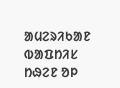ᱟᱢᱮᱨᱤᱠᱟᱱ ᱵᱟᱯᱴᱤᱥ ᱴᱷᱮᱱ ᱚᱞ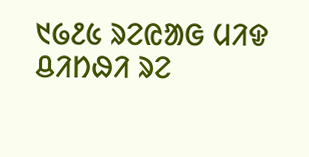᱑᱙᱒᱕ ᱨᱮᱭᱟᱜ ᱢᱤᱫ ᱪᱤᱴᱷᱤ ᱨᱮ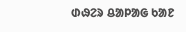ᱰᱷᱮᱨ ᱪᱟᱞᱟᱜ ᱠᱟᱱ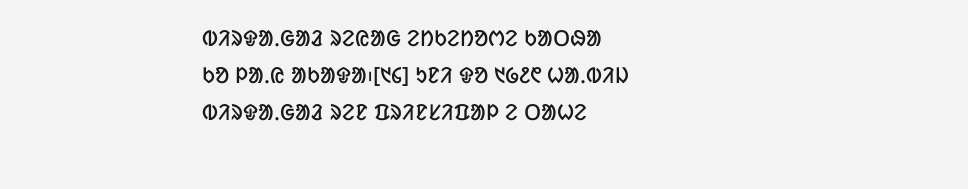ᱵᱤᱨᱫᱟᱹᱜᱟᱲ ᱨᱮᱭᱟᱜ ᱮᱴᱠᱮᱴᱚᱬᱮ ᱠᱟᱛᱷᱟ ᱠᱚ ᱞᱟᱹᱭ ᱟᱠᱟᱫᱟ᱾[᱑᱔] ᱩᱱᱤ ᱫᱚ ᱑᱙᱒᱖ ᱦᱟᱹᱵᱤᱡ ᱵᱤᱨᱫᱟᱹᱜᱟᱲ ᱨᱮᱱ ᱯᱨᱤᱱᱥᱤᱯᱟᱞ ᱮ ᱛᱟᱦᱮ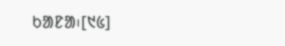ᱠᱟᱱᱟ᱾[᱑᱕]